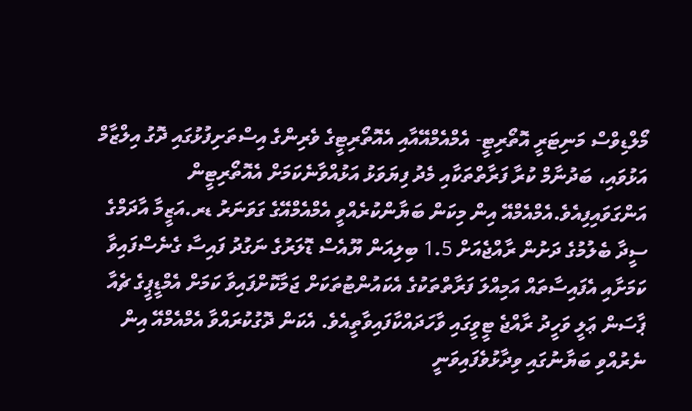މޯލްޑިވްސް މަނިޓަރީ އޮތޯރިޓީ- އެމްއެމްއޭއާއި އެއޮތޯރިޓީގެ ވެރިންގެ އިސްތަށިފުޅުގައި ދޮގު އިލްޒާމް އަޅުވައި، ބަދުނާމް ކުރާ ފަރާތްތަކާއި މެދު ފިޔަވަޅު އަޅުއްވާނެކަމަށް އެއޮތޯރިޓީން އަންގަވައިފިއެވެ.އެމްއެމްއޭ އިން މިކަން ބަޔާންކުރެއްވީ އެމްއެމްއޭގެ ގަވަނަރު ޑރ.އަޒީމާ އާދަމްގެ ސީދާ ބެލުމުގެ ދަށުން ރާއްޖެއަށް 1.5 ބިލިއަން ޔޫއެސް ޑޮލަރުގެ ނަގުދު ފައިސާ ގެނެސްފައިވާ ކަމަށާއި އެފައިސާތައް އަމިއްލަ ފަރާތްތަކުގެ އެކައުންޓުތަކަށް ޖަމާކޮށްފައިވާ ކަމަށް އެމްޑީޕީގެ ޗެއާ ޕާސަން ޢަލީ ވަހީދު ރާއްޖެ ޓީވީގައި ވާހަދައްކާފައިވާތީއެވެ. އެކަން ދޮގުކުރައްވާ އެމްއެމްއޭ އިން ނެރުއްވި ބަޔާނުގައި ވިދާޅުވެފައިވަނީ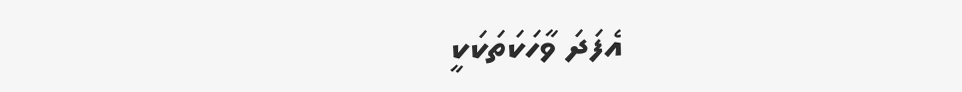އެފަދަ ވާހަކަތަކަކީ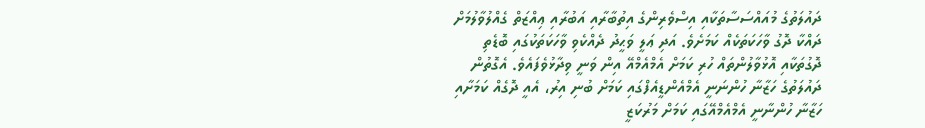ދައުލަތުގެ މުއައްސަސާތަކާއި އިސްވެރިންގެ އިތުބާރާއި އަބުރާއި ޢިއްޒަތް ގެއްލުވާލުމަށް ދައްކާ ދޮގު ވާހަކަތަކެއް ކަމަށެވެ. އަދި ޢަލީ ވަޙީދު ދެއްކެވި ވާހަކަތަކުގައި ބޮޑެތި ދޮގުތަކާއި އޮޅުވާލުންތައް ހުރި ކަމަށް އެމްއެމްއޭ އިން ވަނީ ވިދާޅުވެފައެވެ. އެގޮތުން ދައުލަތުގެ ހަޒާނާ ހުންނަނީ އެމްއެންޑީއެފްގައި ކަމަށް ބުނި އިރު، އެއީ ދޮގެއް ކަމަށާއި ހަޒާނާ ހުންނާނީ އެމްއެމްއޭގައި ކަމަށް މަރުކަޒީ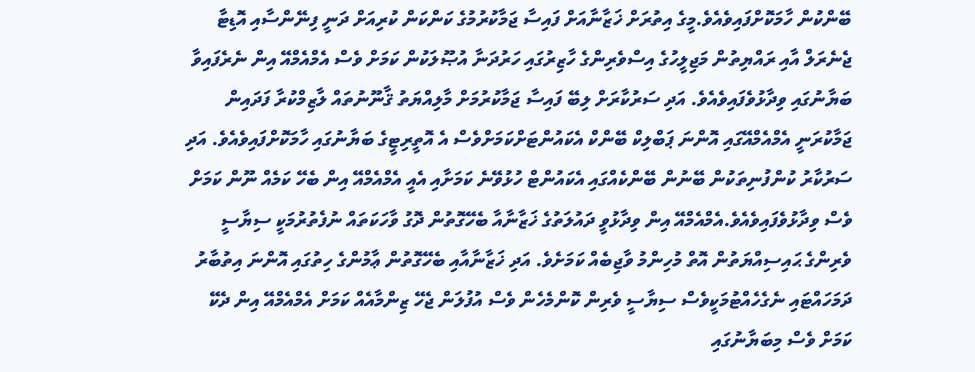ބޭންކުން ހާމަކޮށްފައިވެއެވެ.މީގެ އިތުރަށް ޚަޒާނާއަށް ފައިސާ ޖަމާކުރުމުގެ ކަންކަން ކުރިއަށް ދަނީ ފިނޭންސާއި އޮޑިޓާ ޖެނެރަލް އާއި ރައްޔިތުން މަޖިލީހުގެ އިސްވެރިންގެ ހާޒިރުގައި ހަރުދަނާ އުޞޫލަކުން ކަމަށް ވެސް އެމްއެމްއޭ އިން ނެރެފައިވާ ބަޔާނުގައި ވިދާޅުވެފައިވެއެވެ. އަދި ސަރުކާރަށް ލިބޭ ފައިސާ ޖަމާކުރުމަށް މާލިއްޔަތު ޤާނޫނުތައް ލާޒިމްކުރާ ފަދައިން ޖަމާކުރަނީ އެމްއެމްއޭގައި އޮންނަ ޕަބްލިކް ބޭންކް އެކައުންޓަށްކަމަށްވެސް އެ އޮތީރިޓީގެ ބަޔާނުގައި ހާމަކޮށްފައިވެއެވެ. އަދި ސަރުކާރު ކުންފުނިތަކުން ބޭނުން ބޭންކެއްގައި އެކައުންޓް ހުޅުވޭނެ ކަމަށާއި އެއީ އެމްއެމްއޭ އިން ބެހޭ ކަމެއް ނޫން ކަމަށް ވެސް ވިދާޅުވެފައިވެއެވެ.އެމްއެމްއޭ އިން ވިދާޅުވީ ދައުލަތުގެ ޚަޒާނާއާ ބެހޭގޮތުން ދޮގު ވާހަކަތައް ނުފެތުރުމަކީ ސިޔާސީ ވެރިންގެ ޙައިސިއްޔަތުން އޮތް މުހިންމު ވާޖިބެއް ކަމަށެވެ. އަދި ޚަޒާނާއާއި ބެހޭގޮތުން ޢާމުންގެ ހިތުގައި އޮންނަ އިތުބާރު ދަމަހައްޓައި ނެގެހެއްޓުމަކީވެސް ސިޔާސީ ވެރިން ކޮންމެހެން ވެސް އުފުލަން ޖެހޭ ޒިންމާއެއް ކަމަށް އެމްއެމްއޭ އިން ދެކޭ ކަމަށް ވެސް މިބަޔާނުގައި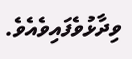ވިދާޅުވެފައިވެއެވެ.